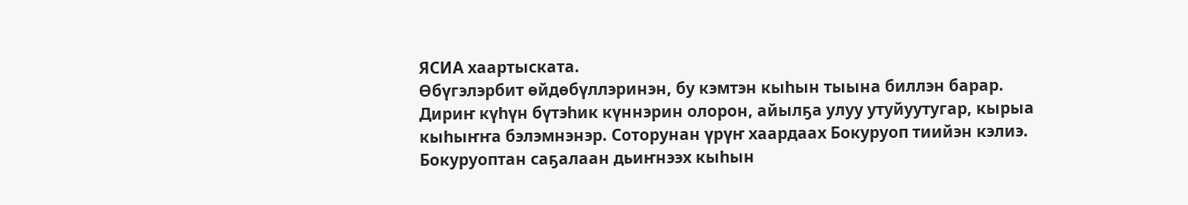ЯСИА хаартыската.
Өбүгэлэрбит өйдөбүллэринэн, бу кэмтэн кыһын тыына биллэн барар.
Дириҥ күһүн бүтэһик күннэрин олорон, айылҕа улуу утуйуутугар, кырыа кыһыҥҥа бэлэмнэнэр. Соторунан үрүҥ хаардаах Бокуруоп тиийэн кэлиэ. Бокуруоптан саҕалаан дьиҥнээх кыһын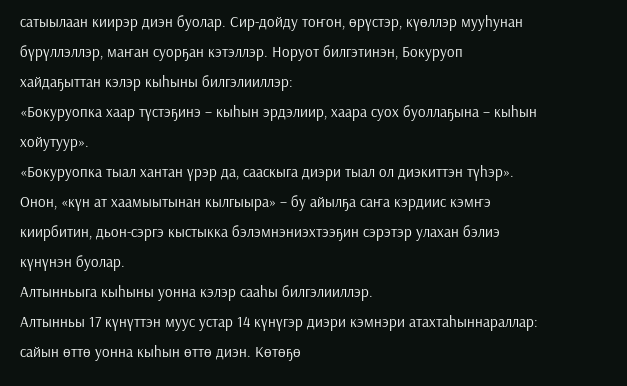сатыылаан киирэр диэн буолар. Сир-дойду тоҥон, өрүстэр, күөллэр мууһунан бүрүллэллэр, маҥан суорҕан кэтэллэр. Норуот билгэтинэн, Бокуруоп хайдаҕыттан кэлэр кыһыны билгэлииллэр:
«Бокуруопка хаар түстэҕинэ – кыһын эрдэлиир, хаара суох буоллаҕына – кыһын хойутуур».
«Бокуруопка тыал хантан үрэр да, сааскыга диэри тыал ол диэкиттэн түһэр». Онон, «күн ат хаамыытынан кылгыыра» – бу айылҕа саҥа кэрдиис кэмҥэ киирбитин, дьон-сэргэ кыстыкка бэлэмнэниэхтээҕин сэрэтэр улахан бэлиэ күнүнэн буолар.
Алтынньыга кыһыны уонна кэлэр сааһы билгэлииллэр.
Алтынньы 17 күнүттэн муус устар 14 күнүгэр диэри кэмнэри атахтаһыннараллар: сайын өттө уонна кыһын өттө диэн. Көтөҕө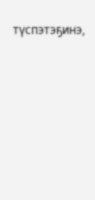түспэтэҕинэ,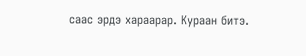саас эрдэ хараарар. Кураан битэ.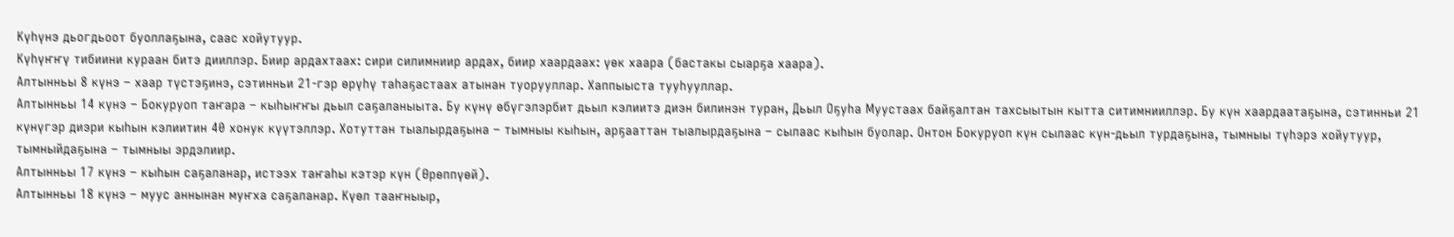Күһүнэ дьогдьоот буоллаҕына, саас хойутуур.
Күһүҥҥү тибиини кураан битэ дииллэр. Биир ардахтаах: сири силимниир ардах, биир хаардаах: үөк хаара (бастакы сыарҕа хаара).
Алтынньы 8 күнэ – хаар түстэҕинэ, сэтинньи 21-гэр өрүһү таһаҕастаах атынан туорууллар. Хаппыыста тууһууллар.
Алтынньы 14 күнэ – Бокуруоп таҥара – кыһыҥҥы дьыл саҕаланыыта. Бу күнү өбүгэлэрбит дьыл кэлиитэ диэн билинэн туран, Дьыл Оҕуһа Муустаах байҕалтан тахсыытын кытта ситимнииллэр. Бу күн хаардаатаҕына, сэтинньи 21 күнүгэр диэри кыһын кэлиитин 40 хонук күүтэллэр. Хотуттан тыалырдаҕына – тымныы кыһын, арҕааттан тыалырдаҕына – сылаас кыһын буолар. Онтон Бокуруоп күн сылаас күн-дьыл турдаҕына, тымныы түһэрэ хойутуур, тымныйдаҕына – тымныы эрдэлиир.
Алтынньы 17 күнэ – кыһын саҕаланар, истээх таҥаһы кэтэр күн (Өрөппүөй).
Алтынньы 18 күнэ – муус аннынан муҥха саҕаланар. Күөл тааҥныыр,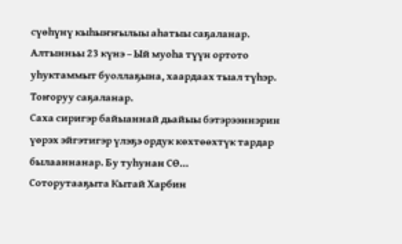сүөһүнү кыһыҥҥылыы аһатыы саҕаланар.
Алтынньы 23 күнэ – Ый муоһа түүн ортото уһуктаммыт буоллаҕына, хаардаах тыал түһэр. Тоҥоруу саҕаланар.
Саха сиригэр байыаннай дьайыы бэтэрээннэрин үөрэх эйгэтигэр үлэҕэ ордук көхтөөхтүк тардар былааннанар. Бу туһунан СӨ…
Соторутааҕыта Кытай Харбин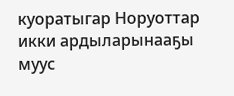куоратыгар Норуоттар икки ардыларынааҕы муус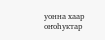уонна хаар оҥоһуктар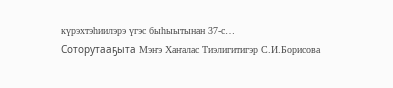күрэхтэһиилэрэ үгэс быһыытынан 37-с…
Соторутааҕыта Мэҥэ Хаҥалас Тиэлигитигэр С.И.Борисова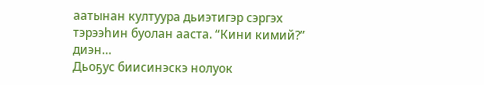аатынан култуура дьиэтигэр сэргэх тэрээһин буолан ааста. “Кини кимий?” диэн…
Дьоҕус биисинэскэ нолуок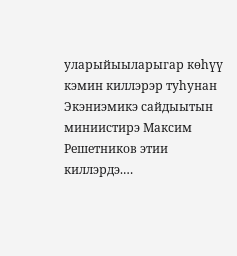уларыйыыларыгар көһүү кэмин киллэрэр туһунан Экэниэмикэ сайдыытын миниистирэ Максим Решетников этии киллэрдэ.…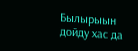Былырыын дойду хас да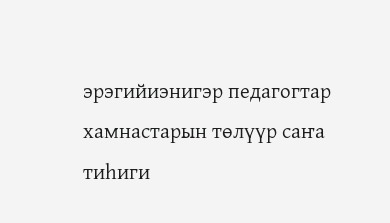эрэгийиэнигэр педагогтар хамнастарын төлүүр саҥа тиһиги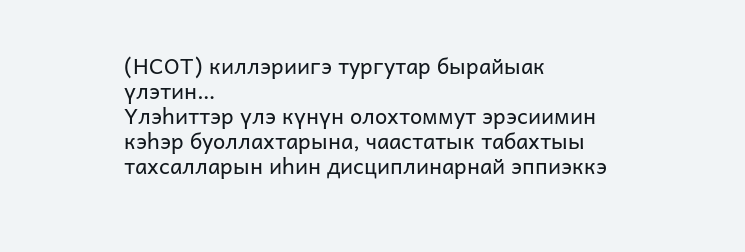(НСОТ) киллэриигэ тургутар бырайыак үлэтин…
Үлэһиттэр үлэ күнүн олохтоммут эрэсиимин кэһэр буоллахтарына, чаастатык табахтыы тахсалларын иһин дисциплинарнай эппиэккэ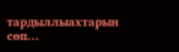тардыллыахтарын сөп…